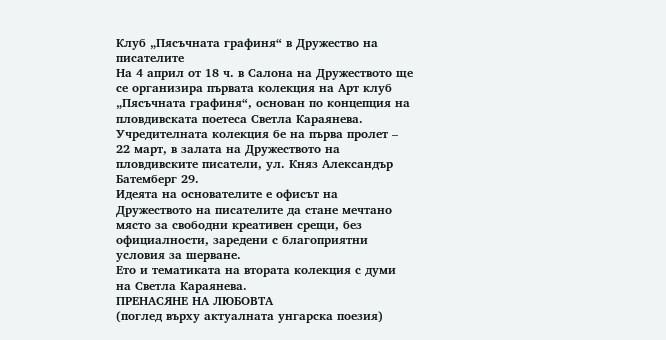Клуб „Пясъчната графиня“ в Дружество на писателите
На 4 април от 18 ч. в Салона на Дружеството ще се организира първата колекция на Арт клуб „Пясъчната графиня“, основан по концепция на пловдивската поетеса Светла Караянева.
Учредителната колекция бе на първа пролет – 22 март, в залата на Дружеството на пловдивските писатели, ул. Княз Александър Батемберг 29.
Идеята на основателите е офисът на Дружеството на писателите да стане мечтано място за свободни креативен срещи, без официалности, заредени с благоприятни условия за шерване.
Ето и тематиката на втората колекция с думи на Светла Караянева.
ПРЕНАСЯНЕ НА ЛЮБОВТА
(поглед върху актуалната унгарска поезия)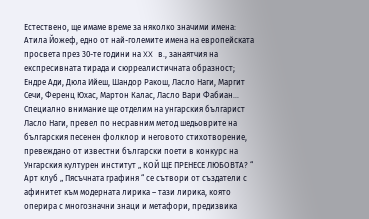Естествено, ще имаме време за няколко значими имена:
Атила Йожеф, едно от най-големите имена на европейската просвета през 30-те години на XX в., занаятчия на експресивната тирада и сюрреалистичната образност; Ендре Ади, Дюла Ийеш, Шандор Ракош, Ласло Наги, Маргит Сечи, Ференц Юхас, Мартон Калас, Ласло Вари Фабиан… Специално внимание ще отделим на унгарския българист Ласло Наги, превел по несравним метод шедьоврите на българския песенен фолклор и неговото стихотворение, превеждано от известни български поети в конкурс на Унгарския културен институт „ КОЙ ЩЕ ПРЕНЕСЕ ЛЮБОВТА? “
Арт клуб „ Пясъчната графиня “ се сътвори от създатели с афинитет към модерната лирика – тази лирика, която оперира с многозначни знаци и метафори, предизвика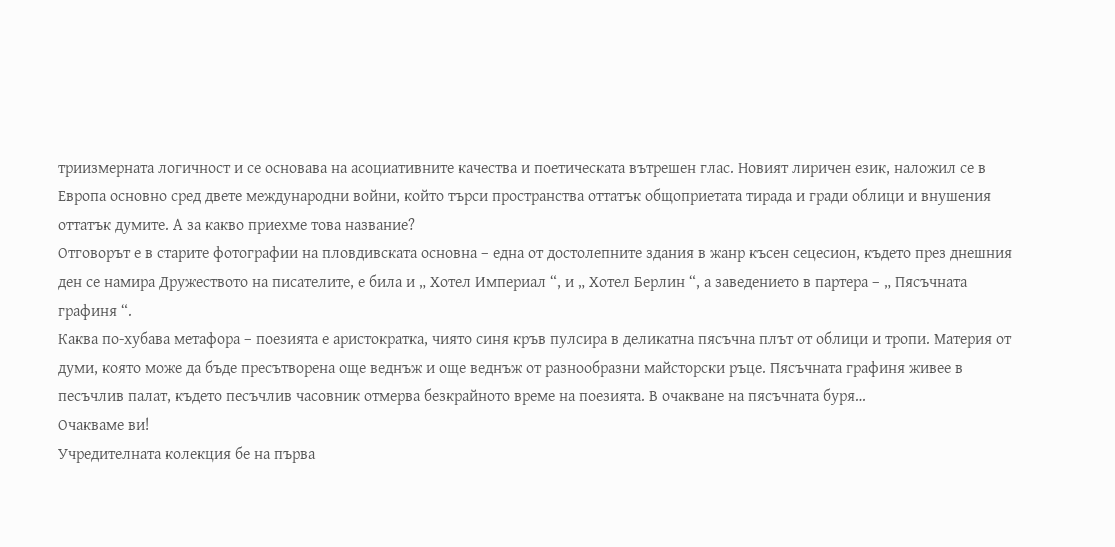триизмерната логичност и се основава на асоциативните качества и поетическата вътрешен глас. Новият лиричен език, наложил се в Европа основно сред двете международни войни, който търси пространства оттатък общоприетата тирада и гради облици и внушения оттатък думите. А за какво приехме това название?
Отговорът е в старите фотографии на пловдивската основна – една от достолепните здания в жанр късен сецесион, където през днешния ден се намира Дружеството на писателите, е била и „ Хотел Империал “, и „ Хотел Берлин “, а заведението в партера – „ Пясъчната графиня “.
Каква по-хубава метафора – поезията е аристократка, чиято синя кръв пулсира в деликатна пясъчна плът от облици и тропи. Материя от думи, която може да бъде пресътворена още веднъж и още веднъж от разнообразни майсторски ръце. Пясъчната графиня живее в песъчлив палат, където песъчлив часовник отмерва безкрайното време на поезията. В очакване на пясъчната буря…
Очакваме ви!
Учредителната колекция бе на първа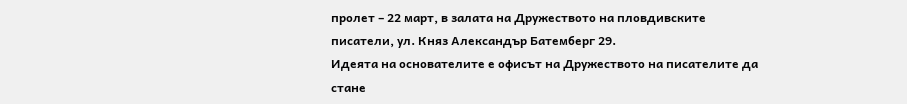пролет – 22 март, в залата на Дружеството на пловдивските писатели, ул. Княз Александър Батемберг 29.
Идеята на основателите е офисът на Дружеството на писателите да стане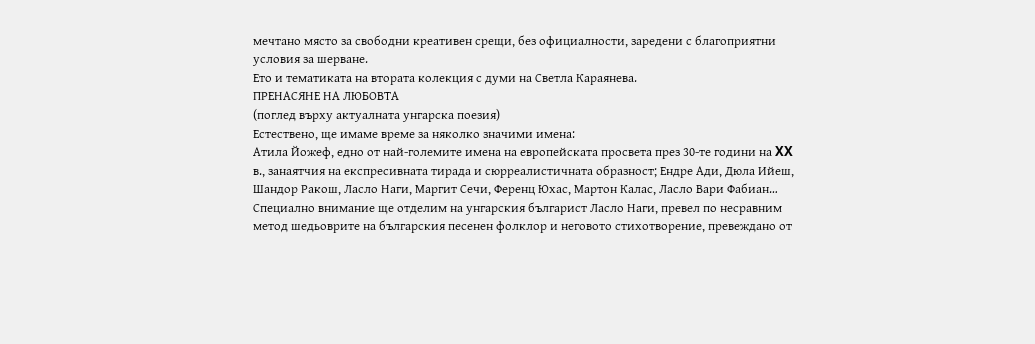мечтано място за свободни креативен срещи, без официалности, заредени с благоприятни условия за шерване.
Ето и тематиката на втората колекция с думи на Светла Караянева.
ПРЕНАСЯНЕ НА ЛЮБОВТА
(поглед върху актуалната унгарска поезия)
Естествено, ще имаме време за няколко значими имена:
Атила Йожеф, едно от най-големите имена на европейската просвета през 30-те години на XX в., занаятчия на експресивната тирада и сюрреалистичната образност; Ендре Ади, Дюла Ийеш, Шандор Ракош, Ласло Наги, Маргит Сечи, Ференц Юхас, Мартон Калас, Ласло Вари Фабиан… Специално внимание ще отделим на унгарския българист Ласло Наги, превел по несравним метод шедьоврите на българския песенен фолклор и неговото стихотворение, превеждано от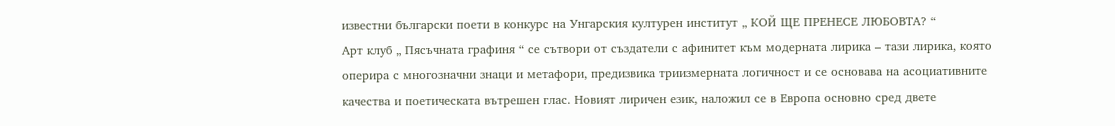известни български поети в конкурс на Унгарския културен институт „ КОЙ ЩЕ ПРЕНЕСЕ ЛЮБОВТА? “
Арт клуб „ Пясъчната графиня “ се сътвори от създатели с афинитет към модерната лирика – тази лирика, която оперира с многозначни знаци и метафори, предизвика триизмерната логичност и се основава на асоциативните качества и поетическата вътрешен глас. Новият лиричен език, наложил се в Европа основно сред двете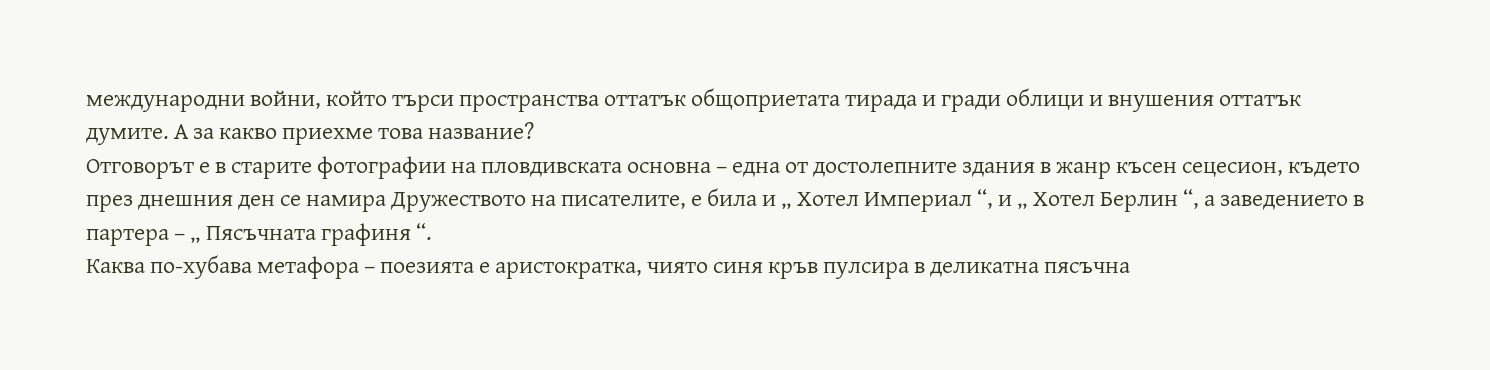международни войни, който търси пространства оттатък общоприетата тирада и гради облици и внушения оттатък думите. А за какво приехме това название?
Отговорът е в старите фотографии на пловдивската основна – една от достолепните здания в жанр късен сецесион, където през днешния ден се намира Дружеството на писателите, е била и „ Хотел Империал “, и „ Хотел Берлин “, а заведението в партера – „ Пясъчната графиня “.
Каква по-хубава метафора – поезията е аристократка, чиято синя кръв пулсира в деликатна пясъчна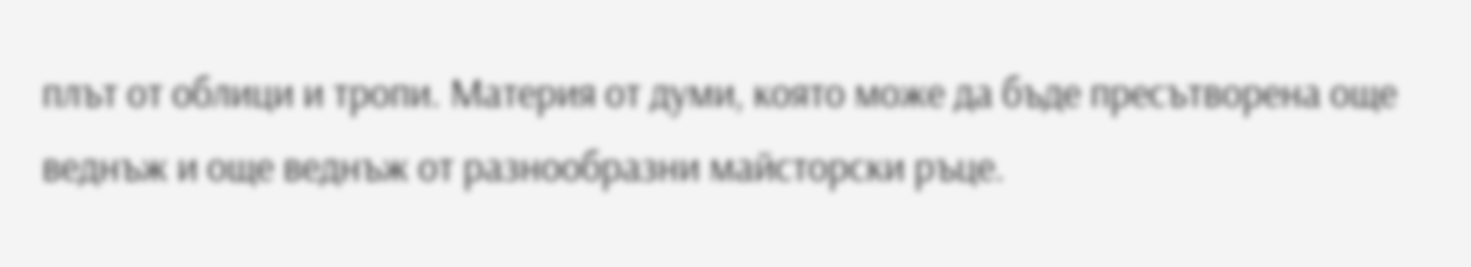плът от облици и тропи. Материя от думи, която може да бъде пресътворена още веднъж и още веднъж от разнообразни майсторски ръце.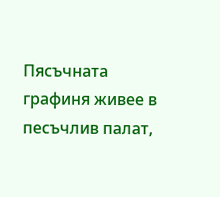Пясъчната графиня живее в песъчлив палат,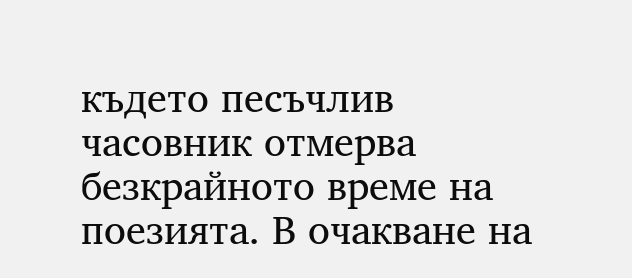където песъчлив часовник отмерва безкрайното време на поезията. В очакване на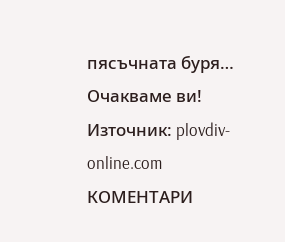пясъчната буря…
Очакваме ви!
Източник: plovdiv-online.com
КОМЕНТАРИ